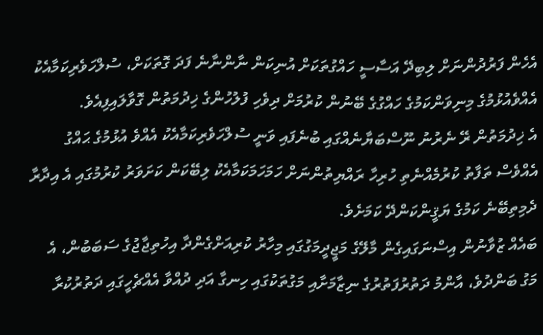އެހެން ފަރުދުންނަށް ލިބިދޭ އަސާސީ ހައްގުތަކަށް އުނިކަން ނާންނާނެ ފަދަ ގޮތަކަށް، ސުލްހަވެރިކަމާއެކު އެއްވެއުޅުމުގެ މިނިވަންކަމުގެ ހައްގުގެ ބޭނުން ކުރުމަށް ދިވެހި ފުލުހުންގެ ޚިދުމަތުން ގޮވާލައިފިއެވެ.
އެ ޚިދުމަތުން ރޭ ނެރުނު ނޫސްބަޔާނެއްގައި ބުނެފައި ވަނީ ސުލްހަވެރިކަމާއެކު އެއްވެ އުޅުމުގެ ޙައްގު އެއްވެސް ތަފާތު ކުރުމެއްނެތި ހުރިހާ ރައްޔިތުންނަށް ހަމަހަމަކަމާއެކު ލިބޭކަން ކަށަވަރު ކުރުމުގައި އެ އިދާރާ ދެމިތިބޭނެ ކަމުގެ ޔަޤީންކަންދޭ ކަމަށެވެ.
ބައެއް ޒުވާނުން އިސްނަގައިގެން މާލޭގެ މަޖީދީމަގުގައި މިހާރު ކުރިއަށްގެންދާ އިހުތިޖާޖުގެ ސަބަބުން، އެ މަގު ބަންދުވެ، އާންމު ދަތުރުފަތުރުގެ ނިޒާމަށާއި މަގުތަކުގައި ހިނގާ އަދި ދުއްވާ އެއްޗެހީގައި ދަތުރުކުރާ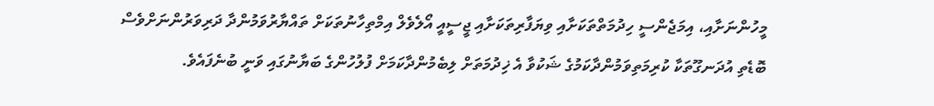މީހުންނަށާއި، އިމަޖެންސީ ހިދުމަތްތަކަށާއި ވިޔަފާރިތަކަށާއި ޖީސީއީ އޯލެވެލް އިމްތިހާނުތަކަށް ތައްޔާރުވަމުންދާ ދަރިވަރުންނަށްވެސް ބޮޑެތި އުދަނގޫތަކާ ކުރިމަތިވަމުންދާކަމުގެ ޝަކުވާ އެ ޚިދުމަތަށް ލިބެމުންދާކަމަށް ފުލުހުންގެ ބަޔާނުގައި ވަނީ ބުނެފައެވެ.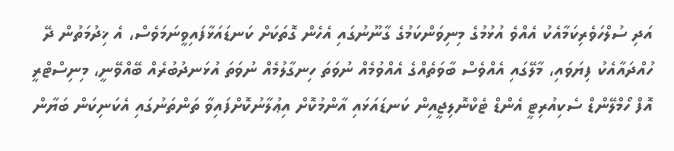އަދި ސުލްހަވެރިކަމާއެކު އެއްވެ އުޅުމުގެ މިނިވަންކަމުގެ ގާނޫނުގައި އެހެން ގޮތަކަށް ކަނޑައަޅާފައިވީނަމަވެސް، އެ ޚިދުމަތުން ދޭ ހުއްދައާއެކު ފިޔަވައި، މާލޭގައި އެއްވެސް ބާވަތެއްގެ އެއްވުމެއް ނުވަތަ ހިނގާލުމެއް ނުވަތަ އުޅަނދުބުރެއް ބޭއްވޭނީ، މިނިސްޓްރީ އޮފް ހޯމްލޭންޑް ސެކިއުރިޓީ އެންޑް ޓެކްނޮލިޖީއިން ކަނޑައަޅައި އާންމުކޮށް އިޢުލާނުކޮށްފައިވާ ތަންތަނުގައި އެކަނިކަން ބަޔާން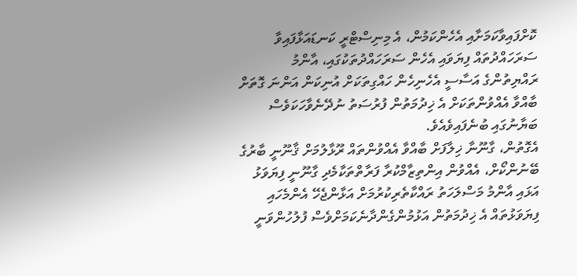ކޮށްފައިވާކަމަށާއި އެހެންކަމުން، އެ މިނިސްޓްރީ ކަނޑައަޅާފައިވާ ސަރަހައްދުތައް ފިޔަވައި އެހެން ސަރަހައްދުތަކުގައި، އާންމު ރައްޔިތުންގެ އަސާސީ އެހެނިހެން ހައްގިތަކަށް އުނިކަން އަންނަ ގޮތަށް ބާއްވާ އެއްވުންތަކަށް އެ ޚިދުމަތުން ފުރުސަތު ނުދޭނެވާހަކަވެސް ބަޔާނުގައި ބުނެފައިވެއެވެ.
އެގޮތުން، ގާނޫނާ ޚިލާފަށް ބާއްވާ އެއްވުންތައް ރޫޅާލުމަށް ޤާނޫނީ ބާރުގެ ބޭނުންކޯށް، އެއްވުން އިންތިޒާމްކުރާ ފަރާތްތަކާމެދި ގާނޫނީ ފިޔަވަޅު އަޅައި އާންމު މަސްލަހަތު ރައްކާތެރިކުރުމަށް އަޅާންޖެހޭ އެންމެހައި ފިޔަވަޅުތައް އެ ޚިދުމަތުން އަޅުމުންގެންދާނެކަމަށްވެސް ފުލުހުންވަނީ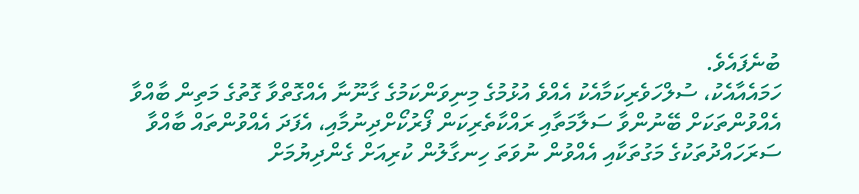ބުނެފައެވެ.
ހަމައެއާއެކު، ސުލްހަވެރިކަމާއެކު އެއްވެ އުޅުމުގެ މިނިވަންކަމުގެ ގާނޫނާ އެއްގޮތްވާ ގޮތުގެ މަތިން ބާއްވާ އެއްވުންތަކަށް ބޭނުންވާ ސަލާމަތާއި ރައްކާތެރިކަން ފޯރުކޯށްދިނުމާއި، އެފަދަ އެއްވުންތައް ބާއްވާ ސަރަހައްދުތަކުގެ މަގުތަކާއި އެއްވުން ނުވަތަ ހިނގާލުން ކުރިއަށް ގެންދިޔުމަށް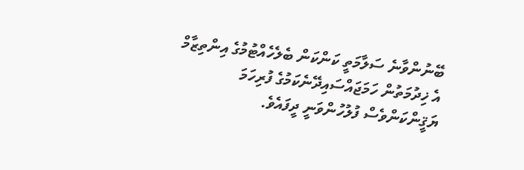ބޭނުންވާނެ ސަލާމަތީ ކަންކަން ބެލެހެއްޓުމުގެ އިންތިޒާމް އެ ޚިދުމަތުން ހަމަޖައްސައިދޭނެކަމުގެ ފުރިހަމަ ޔަޤީންކަންވެސް ފުލުހުންވަނީ ދީފައެވެ.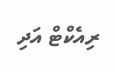ރިއެކްޓް އަދި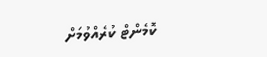ކޮމެންޓް ކުރެއްވުމަށް